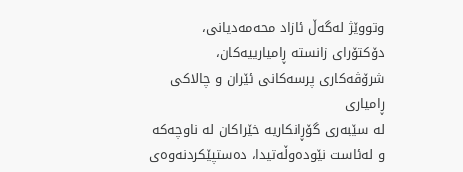وتووێژ لەگەڵ ئازاد محەمەدیانی، دۆکتۆرای زانستە ڕامیارییەکان، شرۆڤەکاری پرسەکانی ئێران و چالاکی ڕامیاری
لە سێبەری گۆڕانکاریە خێراکان لە ناوچەکە و لەئاست نێودەوڵەتیدا، دەستپێکردنەوەی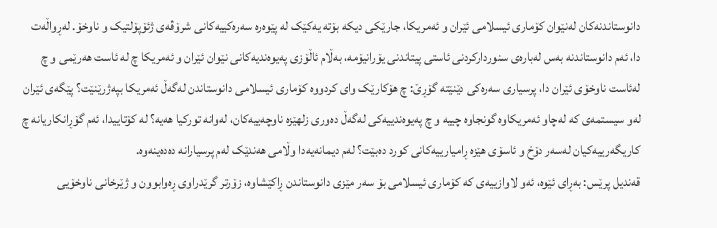دانوستاندنەکان لەنێوان کۆماری ئیسلامی ئێران و ئەمریکا، جارێکی دیکە بۆتە یەکێک لە پێوەرە سەرەکییەکانی شرۆڤەی ژئۆپۆلتیک و ناوخۆ. لەڕواڵەت دا، ئەم دانوستاندنە بەس لەبارەی سنوردارکردنی ئاستی پیتاندنی یۆرانیۆمە، بەڵام ئاڵۆزی پەیوەندیەکانی نێوان ئێران و ئەمریکا چ لە ئاست هەرێمی و چ لەئاست ناوخۆی ئێران دا، پرسیاری سەرەکی دێنێتە گۆڕێ: چ هۆکارێک وای کردووە کۆماری ئیسلامی دانوستاندن لەگەڵ ئەمریکا بپەژرێنێت؟ پێگەی ئێران لەو سیستمەی کە لەچاو ئەمریکاوە گونجاوە چییە و چ پەیوەندییەکی لەگەڵ دەوری زلهێزە ناوچەییەکان، لەوانە تورکیا هەیە؟ لە کۆتاییدا، ئەم گۆڕانکاریانە چ کاریگەرییەکیان لەسەر دۆخ و ئاسۆی هێزە ڕامیارییەکانی کورد دەبێت؟ لەم دیمانەیەدا وڵامی هەندێک لەم پرسیارانە دەدەینەوە.
قەندیل پرێس: بەڕای ئێوە، ئەو لاوازییەی کە کۆماری ئیسلامی بۆ سەر مێزی دانوستاندن ڕاکێشاوە، زۆرتر گرێدراوی ڕەوابوون و ژێرخانی ناوخۆیی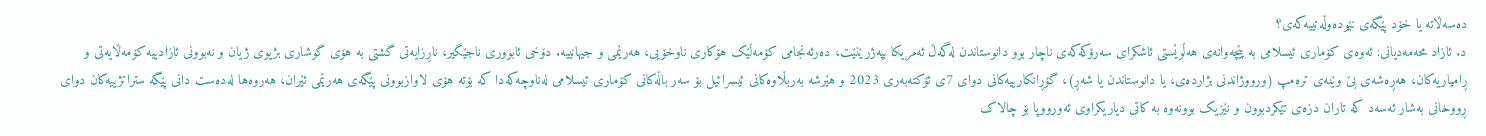دەسەڵاتە یا خۆد پێگەی نێودەوڵەتییەکەی؟
د. ئازاد محەمەدیانی: ئەوەی کۆماری ئیسلامی بە پێچەوانەی هەڵوێستی ئاشکرای سەرۆکەکەی ناچار بوو دانوستاندن لەگەڵ ئەمریکا بپەژرێنێت، دەرئەنجامی کۆمەڵێک هۆکاری ناوخۆیی، هەرێمی و جیهانییە. دۆخی ئابووری ناجێگیر، ناڕزایەتی گشتی بە هۆی گوشاری بژیوی ژیان و نەبوونی ئازادییە کۆمەڵایەتی و ڕامیاریەکان، هەڕەشەی بێ وێنەی ترەمپ (ورووژاندنی بژاردەی، یا دانوستاندن یا شەڕ)، گۆڕانکارییەکانی دوای 7ی ئۆکتەبەری 2023 و هێرشە بەربڵاوەکانی ئیسرائیل بۆ سەر باڵەکانی کۆماری ئیسلامی لەناوچەکەدا کە بۆتە هۆی لاوازبوونی پێگەی هەرێمی ئێران، هەروەها لەدەست دانی پێگە ستراتژییەکان دوای ڕووخانی بەشار ئەسەد کە تاران دزەی تێکردبوون و نێزیک بوونەوە بە کاتی دیاریکراوی ئەورووپا بۆ چالاک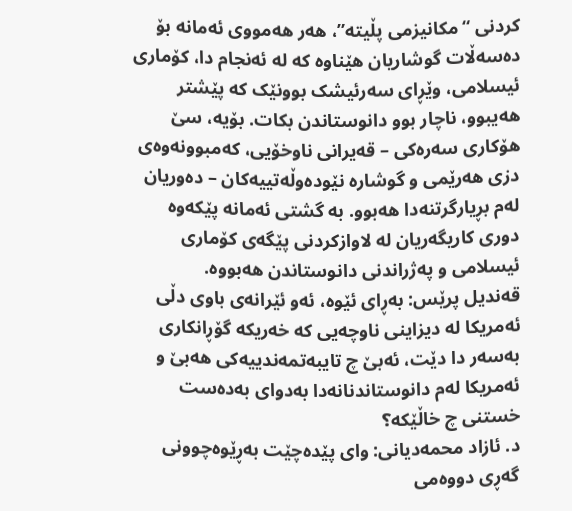کردنی “مکانیزمی پڵیتە”، هەر هەمووی ئەمانە بۆ دەسەڵات گوشاریان هێناوە کە لە ئەنجام دا، کۆماری ئیسلامی، وێڕای سەرئیشک بوونێک کە پێشتر هەیبوو، ناچار بوو دانوستاندن بکات. بۆیە، سێ هۆکاری سەرەکی – قەیرانی ناوخۆیی، کەمبوونەوەی دزی هەرێمی و گوشارە نێودەوڵەتییەکان – دەوریان لەم بڕیارگرتنەدا هەبوو. بە گشتی ئەمانە پێکەوە دوری کاریگەریان لە لاوازکردنی پێگەی کۆماری ئیسلامی و پەژراندنی دانوستاندن هەبووە.
قەندیل پرێس: بەڕای ئێوە، ئەو ئێرانەی باوی دڵی ئەمریکا لە دیزاینی ناوچەیی کە خەریکە گۆڕانکاری بەسەر دا دێت، ئەبێ چ تایبەتمەندییەکی هەبێ و ئەمریکا لەم دانوستاندنانەدا بەدوای بەدەست خستنی چ خاڵێکە؟
د. ئازاد محمەدیانی: وای پێدەچێت بەڕێوەچوونی گەڕی دووەمی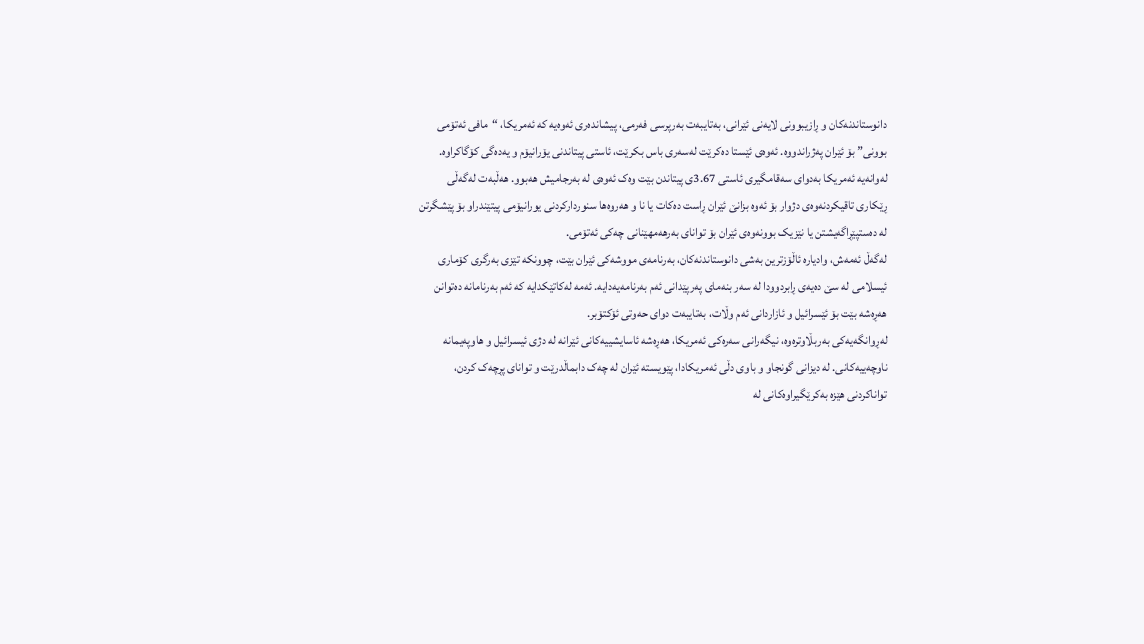دانوستاندنەکان و ڕازیبوونی لایەنی ئێرانی، بەتایبەت بەرپرسی فەرمی، پیشاندەری ئەوەیە کە ئەمریکا، “مافی ئەتۆمی بوونی” بۆ ئێران پەژراندووە. ئەوەی ئێستا دەکرێت لەسەری باس بکرێت، ئاستی پیتاندنی یۆرانیۆم و یەدەگی کۆگاکراوە. لەوانەیە ئەمریکا بەدوای سەقامگیری ئاستی 3.67ی پیتاندن بێت وەک ئەوەی لە بەرجامیش هەبوو. هەڵبەت لەگەڵی ڕێکاری تاقیکردنەوەی دژوار بۆ ئەوە بزانێ ئێران ڕاست دەکات یا نا و هەروەها سنوردارکردنی یورانیۆمی پیتێندراو بۆ پێشگرتن لە دەستپێڕاگەیشتن یا نێزیک بوونەوەی ئێران بۆ توانای بەرهەمهێنانی چەکی ئەتۆمی.
لەگەڵ ئەمەش، وادیارە ئاڵۆزترین بەشی دانوستاندنەکان، بەرنامەی مووشەکی ئێران بێت، چوونکە تێزی بەرگری کۆماری ئیسلامی لە سێ دەیەی ڕابردوودا لە سەر بنەمای پەرپێدانی ئەم بەرنامەیەدایە. ئەمە لەکاتێکدایە کە ئەم بەرنامانە دەتوانن هەڕەشە بێت بۆ ئێسرائیل و ئازاردانی ئەم وڵات، بەتایبەت دوای حەوتی ئۆکتۆبر.
لەڕوانگەیەکی بەربڵاوترەوە، نیگەرانی سەرەکی ئەمریکا، هەڕەشە ئاسایشییەکانی ئێرانە لە دژی ئیسرائیل و هاوپەیمانە ناوچەییەکانی. لە دیزانی گونجاو و باوی دڵی ئەمریکادا، پێویستە ئێران لە چەک دابماڵدرێت و توانای پڕچەک کردن، تواناکردنی هێزە بەکرێگیراوەکانی لە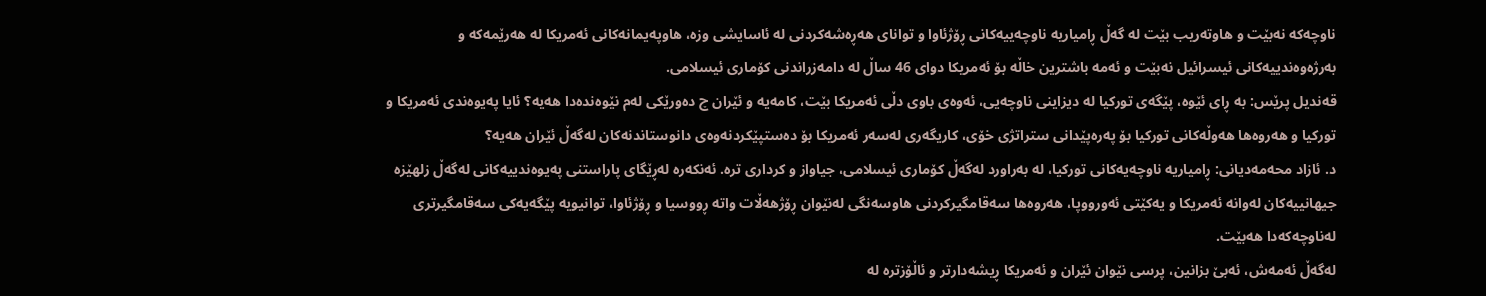ناوچەکە نەبێت و هاوتەریب بێت لە گەڵ ڕامیاریە ناوچەییەکانی ڕۆژئاوا و توانای هەڕەشەکردنی لە ئاسایشی وزە، هاوپەیمانەکانی ئەمریکا لە هەرێمەکە و بەرژەوەندییەکانی ئیسرائیل نەبێت و ئەمە باشترین خاڵە بۆ ئەمریکا دوای 46 ساڵ لە دامەزراندنی کۆماری ئیسلامی.
قەندیل پرێس: بە ڕای ئێوە، پێگەی تورکیا لە دیزاینی ناوچەیی، ئەوەی باوی دڵی ئەمریکا بێت، کامەیە و ئێران چ دەورێکی لەم نێوەندەدا هەیە؟ ئایا پەیوەندی ئەمریکا و تورکیا و هەروەها هەوڵەکانی تورکیا بۆ پەرەپێدانی ستراتژی خۆی، کاریگەری لەسەر ئەمریکا بۆ دەستپێکردنەوەی دانوستاندنەکان لەگەڵ ئێران هەیە؟
د. ئازاد محەمەدیانی: ڕامیاریە ناوچەیەکانی تورکیا، لە بەراورد لەگەڵ کۆماری ئیسلامی، جیاواز و کرداری ترە. ئەنکەرە لەڕێگای پاراستنی پەیوەندییەکانی لەگەڵ زلهێزە جیهانییەکان لەوانە ئەمریکا و یەکێتی ئەورووپا، هەروەها سەقامگیرکردنی هاوسەنگی لەنێوان ڕۆژهەڵات واتە ڕووسیا و ڕۆژئاوا، توانیویە پێگەیەکی سەقامگیرتری لەناوچەکەدا هەبێت.
لەگەڵ ئەمەش، ئەبێ بزانین، پرسی نێوان ئێران و ئەمریکا ڕیشەدارتر و ئاڵۆزترە لە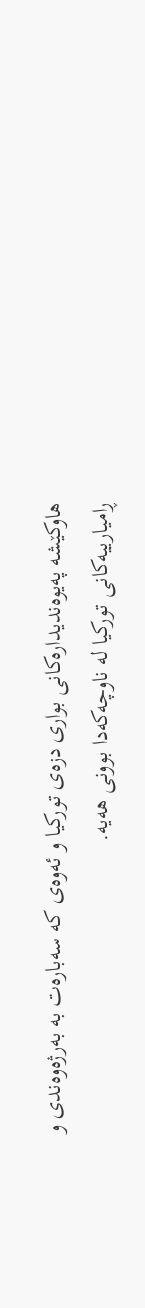هاوکێشە پەیوەندیدارەکانی بواری دزەی تورکیا و ئەوەی کە سەبارەت بە بەرژەوەندی و ڕامیارییەکانی تورکیا لە ناوچەکەدا بوونی هەیە.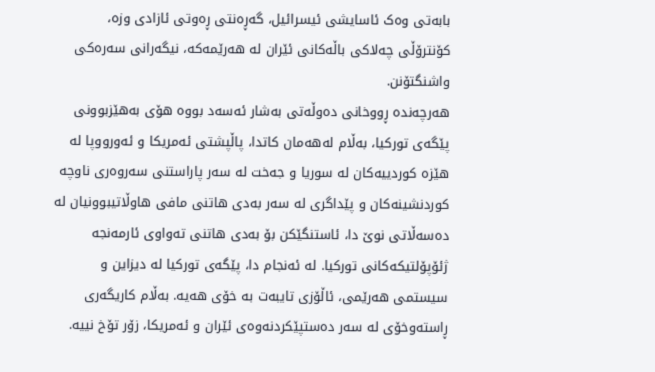بابەتی وەک ئاسایشی ئیسرائیل، گەڕەنتی ڕەوتی ئازادی وزە، کۆنترۆڵی چەلاکی باڵەکانی ئێران لە هەرێمەکە، نیگەرانی سەرەکی واشنگتۆنن.
هەرچەندە ڕووخانی دەوڵەتی بەشار ئەسەد بووە هۆی بەهێزبوونی پێگەی تورکیا، بەڵام لەهەمان کاتدا، پاڵپشتی ئەمریکا و ئەورووپا لە هێزە کوردییەکان لە سوریا و جەخت لە سەر پاراستنی سەروەری ناوچە کوردنشینەکان و پێداگری لە سەر بەدی هاتنی مافی هاوڵاتیبوونیان لە دەسەڵاتی نوێ دا، ئاستنگێکن بۆ بەدی هاتنی تەواوی ئارمەنجە ژئۆپۆلتیکەکانی تورکیا. لە ئەنجام دا، پێگەی تورکیا لە دیزاین و سیستمی هەرێمی، ئاڵۆزی تایبەت بە خۆی هەیە. بەڵام کاریگەری ڕاستەوخۆی لە سەر دەستپێکردنەوەی ئێران و ئەمریکا، زۆر تۆخ نییە.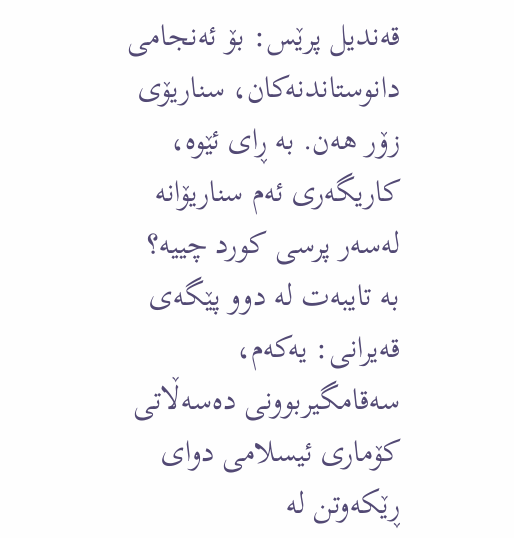قەندیل پرێس: بۆ ئەنجامی دانوستاندنەکان، سناریۆی زۆر هەن. بە ڕای ئێوە، کاریگەری ئەم سناریۆانە لەسەر پرسی کورد چییە؟ بە تایبەت لە دوو پێگەی قەیرانی: یەکەم، سەقامگیربوونی دەسەڵاتی کۆماری ئیسلامی دوای ڕێکەوتن لە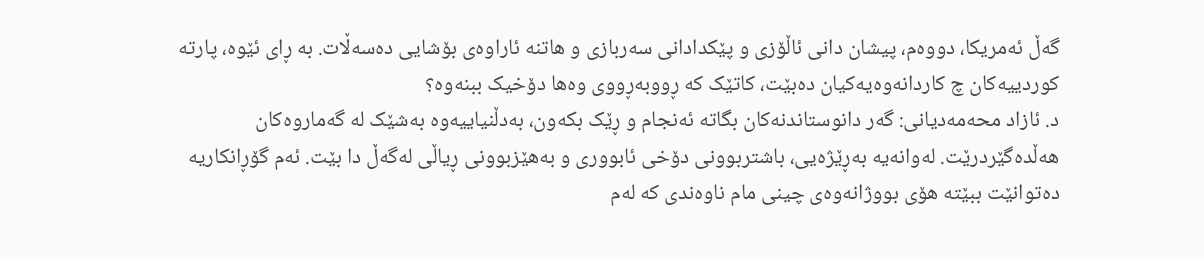گەڵ ئەمریکا، دووەم، پیشان دانی ئاڵۆزی و پێکدادانی سەربازی و هاتنە ئاراوەی بۆشایی دەسەڵات. بە ڕای ئێوە، پارتە کوردییەکان چ کاردانەوەیەکیان دەبێت، کاتێک کە ڕووبەڕووی وەها دۆخیک ببنەوە؟
د. ئازاد محەمەدیانی: گەر دانوستاندنەکان بگاتە ئەنجام و ڕێک بکەون، بەدڵنیاییەوە بەشێک لە گەماروەکان هەڵدەگێردرێت. لەوانەیە بەڕێژەیی، باشتربوونی دۆخی ئابووری و بەهێزبوونی ڕیاڵی لەگەڵ دا بێت. ئەم گۆڕانکاریە دەتوانێت ببێتە هۆی بووژانەوەی چینی مام ناوەندی کە لەم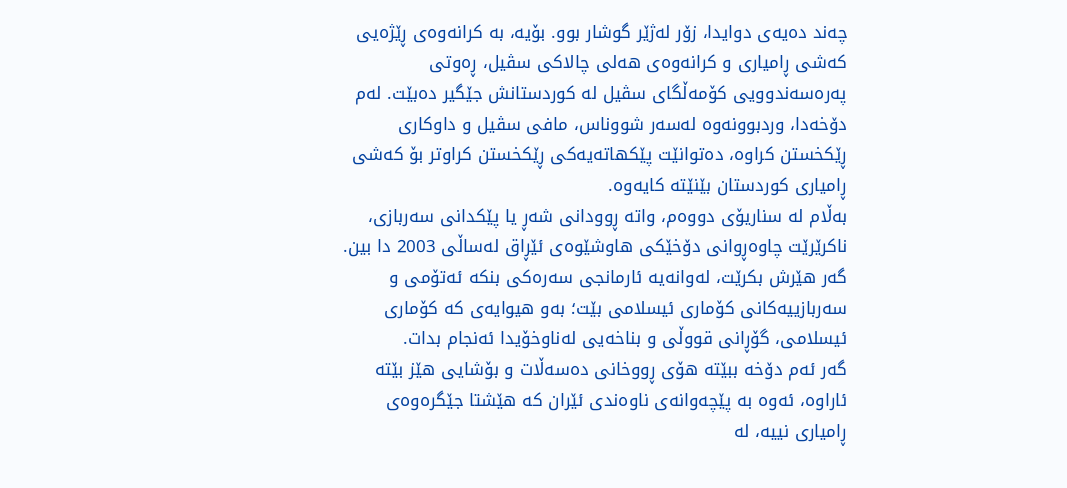چەند دەیەی دوایدا، زۆر لەژێر گوشار بوو. بۆیە، بە کرانەوەی ڕێژەیی کەشی ڕامیاری و کرانەوەی هەلی چالاکی سڤیل، ڕەوتی پەرەسەندوویی کۆمەڵگای سڤیل لە کوردستانش جێگیر دەبێت. لەم دۆخەدا، وردبوونەوە لەسەر شووناس، مافی سڤیل و داوکاری ڕێکخستن کراوە، دەتوانێت پێکهاتەیەکی ڕێکخستن کراوتر بۆ کەشی ڕامیاری کوردستان بێنێتە کایەوە.
بەڵام لە سناریۆی دووەم، واتە ڕوودانی شەڕ یا پێکدانی سەربازی، ناکرێرێت چاوەڕوانی دۆخێکی هاوشێوەی ئێڕاق لەساڵی 2003 دا بین. گەر هێرش بکرێت، لەوانەیە ئارمانجی سەرەکی بنکە ئەتۆمی و سەربازییەکانی کۆماری ئیسلامی بێت؛ بەو هیوایەی کە کۆماری ئیسلامی، گۆڕانی قووڵی و بناخەیی لەناوخۆیدا ئەنجام بدات.
گەر ئەم دۆخە ببێتە هۆی ڕووخانی دەسەڵات و بۆشایی هێز بێتە ئاراوە، ئەوە بە پێچەوانەی ناوەندی ئێران کە هێشتا جێگرەوەی ڕامیاری نییە، لە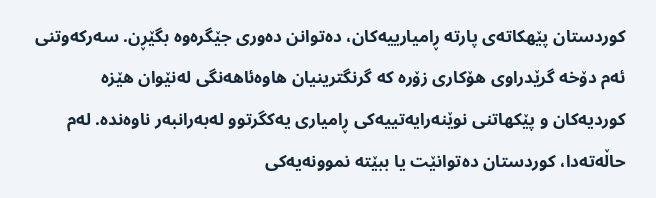کوردستان پێهکاتەی پارتە ڕامیارییەکان، دەتوانن دەوری جێگرەوە بگێڕن. سەرکەوتنی ئەم دۆخە گرێدراوی هۆکاری زۆرە کە گرنگترینیان هاوەئاهەنگی لەنێوان هێزە کوردیەکان و پێکهاتنی نوێنەرایەتییەکی ڕامیاری یەکگرتوو لەبەرانبەر ناوەندە. لەم حاڵەتەدا، کوردستان دەتوانێت یا ببێتە نموونەیەکی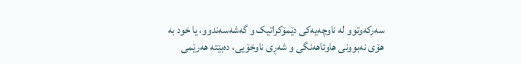سەرکەوتوو لە ناوچەیەکی دێمۆکراتیک و گەشەسەندوو، یا خود بە هۆی نەبوونی هاوئاهەنگی و شەڕی ناوخۆیی، دەبێتە هەرێمی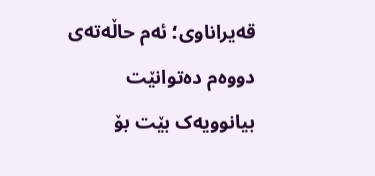قەیراناوی؛ ئەم حاڵەتەی دووەم دەتوانێت بیانوویەک بێت بۆ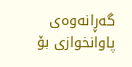گەڕانەوەی پاوانخوازی بۆ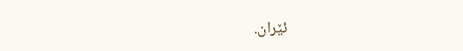ئێران.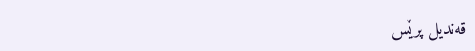قەندیل پرێس